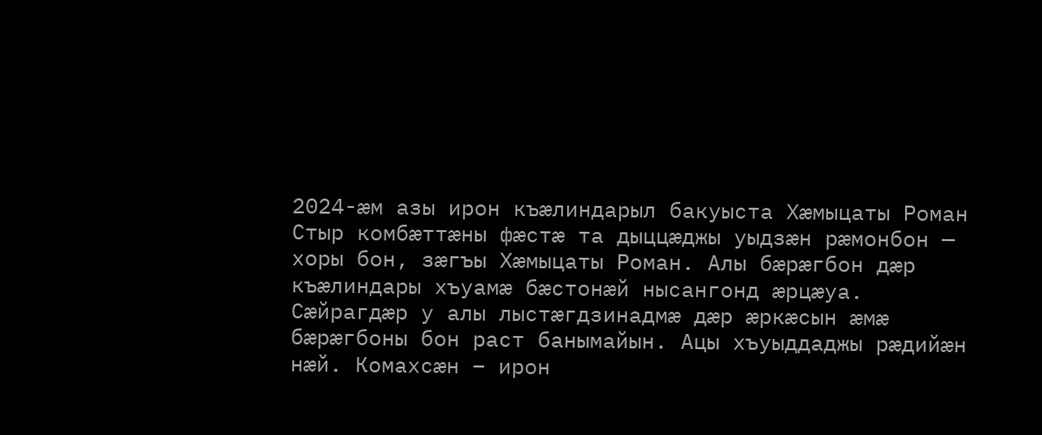2024-æм азы ирон къæлиндарыл бакуыста Хæмыцаты Роман
Стыр комбæттæны фæстæ та дыццæджы уыдзæн рæмонбон — хоры бон, зæгъы Хæмыцаты Роман. Алы бæрæгбон дæр къæлиндары хъуамæ бæстонæй нысангонд æрцæуа. Сæйрагдæр у алы лыстæгдзинадмæ дæр æркæсын æмæ бæрæгбоны бон раст банымайын. Ацы хъуыддаджы рæдийæн нæй. Комахсæн – ирон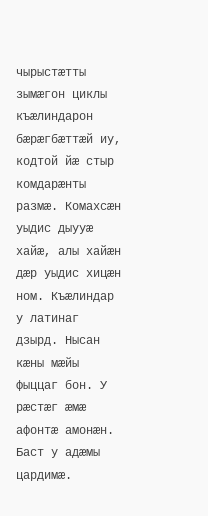чырыстæтты зымæгон циклы къæлиндарон бæрæгбæттæй иу, кодтой йæ стыр комдарæнты размæ. Комахсæн уыдис дыууæ хайæ, алы хайæн дæр уыдис хицæн ном. Къæлиндар у латинаг дзырд. Нысан кæны мæйы фыццаг бон. У рæстæг æмæ афонтæ амонæн. Баст у адæмы цардимæ.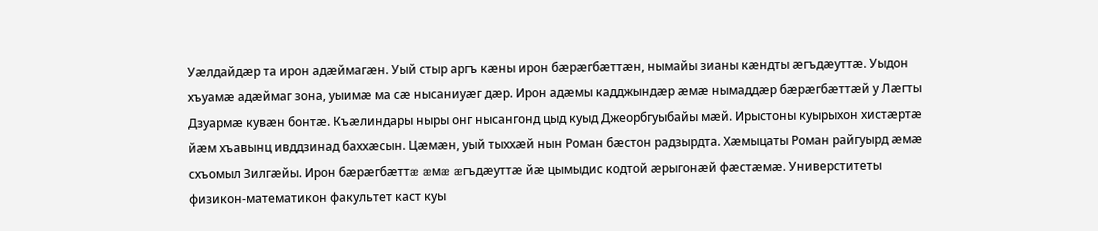Уæлдайдæр та ирон адæймагæн. Уый стыр аргъ кæны ирон бæрæгбæттæн, нымайы зианы кæндты æгъдæуттæ. Уыдон хъуамæ адæймаг зона, уыимæ ма сæ нысаниуæг дæр. Ирон адæмы кадджындæр æмæ нымаддæр бæрæгбæттæй у Лæгты Дзуармæ кувæн бонтæ. Къæлиндары ныры онг нысангонд цыд куыд Джеорбгуыбайы мæй. Ирыстоны куырыхон хистæртæ йæм хъавынц ивддзинад баххæсын. Цæмæн, уый тыххæй нын Роман бæстон радзырдта. Хæмыцаты Роман райгуырд æмæ схъомыл Зилгæйы. Ирон бæрæгбæттæ æмæ æгъдæуттæ йæ цымыдис кодтой æрыгонæй фæстæмæ. Универститеты физикон-математикон факультет каст куы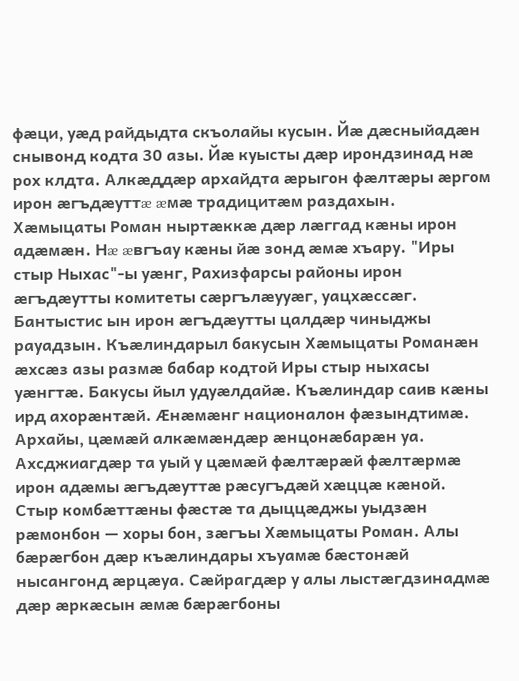фæци, уæд райдыдта скъолайы кусын. Йæ дæсныйадæн снывонд кодта 30 азы. Йæ куысты дæр ирондзинад нæ рох клдта. Алкæддæр архайдта æрыгон фæлтæры æргом ирон æгъдæуттæ æмæ традицитæм раздахын. Хæмыцаты Роман ныртæккæ дæр лæггад кæны ирон адæмæн. Нæ æвгъау кæны йæ зонд æмæ хъару. "Иры стыр Ныхас"-ы уæнг, Рахизфарсы районы ирон æгъдæутты комитеты сæргълæууæг, уацхæссæг. Бантыстис ын ирон æгъдæутты цалдæр чиныджы рауадзын. Къæлиндарыл бакусын Хæмыцаты Романæн æхсæз азы размæ бабар кодтой Иры стыр ныхасы уæнгтæ. Бакусы йыл удуæлдайæ. Къæлиндар саив кæны ирд ахорæнтæй. Æнæмæнг националон фæзындтимæ. Архайы, цæмæй алкæмæндæр æнцонæбарæн уа. Ахсджиагдæр та уый у цæмæй фæлтæрæй фæлтæрмæ ирон адæмы æгъдæуттæ рæсугъдæй хæццæ кæной.
Стыр комбæттæны фæстæ та дыццæджы уыдзæн рæмонбон — хоры бон, зæгъы Хæмыцаты Роман. Алы бæрæгбон дæр къæлиндары хъуамæ бæстонæй нысангонд æрцæуа. Сæйрагдæр у алы лыстæгдзинадмæ дæр æркæсын æмæ бæрæгбоны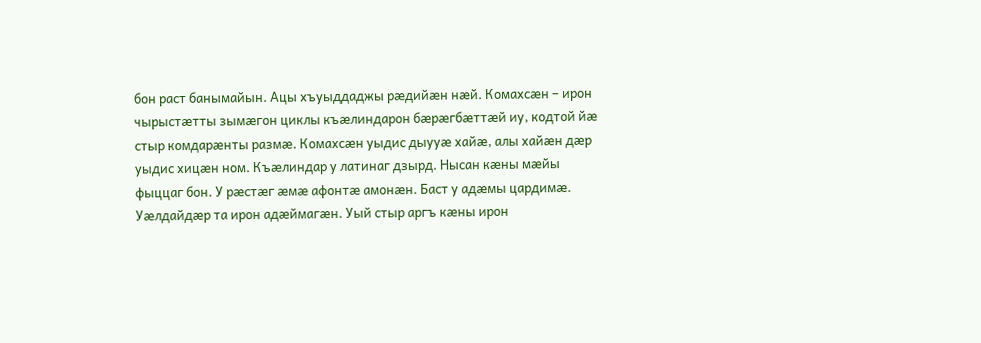бон раст банымайын. Ацы хъуыддаджы рæдийæн нæй. Комахсæн – ирон чырыстæтты зымæгон циклы къæлиндарон бæрæгбæттæй иу, кодтой йæ стыр комдарæнты размæ. Комахсæн уыдис дыууæ хайæ, алы хайæн дæр уыдис хицæн ном. Къæлиндар у латинаг дзырд. Нысан кæны мæйы фыццаг бон. У рæстæг æмæ афонтæ амонæн. Баст у адæмы цардимæ. Уæлдайдæр та ирон адæймагæн. Уый стыр аргъ кæны ирон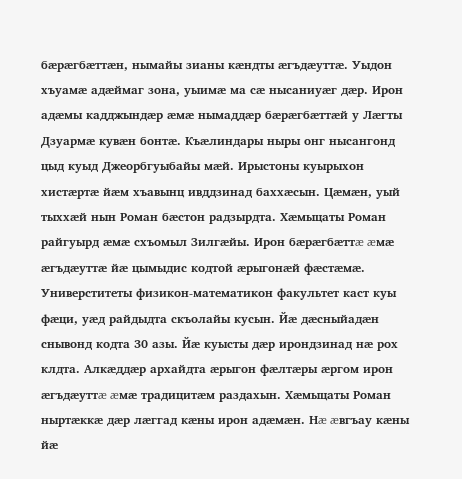бæрæгбæттæн, нымайы зианы кæндты æгъдæуттæ. Уыдон хъуамæ адæймаг зона, уыимæ ма сæ нысаниуæг дæр. Ирон адæмы кадджындæр æмæ нымаддæр бæрæгбæттæй у Лæгты Дзуармæ кувæн бонтæ. Къæлиндары ныры онг нысангонд цыд куыд Джеорбгуыбайы мæй. Ирыстоны куырыхон хистæртæ йæм хъавынц ивддзинад баххæсын. Цæмæн, уый тыххæй нын Роман бæстон радзырдта. Хæмыцаты Роман райгуырд æмæ схъомыл Зилгæйы. Ирон бæрæгбæттæ æмæ æгъдæуттæ йæ цымыдис кодтой æрыгонæй фæстæмæ. Универститеты физикон-математикон факультет каст куы фæци, уæд райдыдта скъолайы кусын. Йæ дæсныйадæн снывонд кодта 30 азы. Йæ куысты дæр ирондзинад нæ рох клдта. Алкæддæр архайдта æрыгон фæлтæры æргом ирон æгъдæуттæ æмæ традицитæм раздахын. Хæмыцаты Роман ныртæккæ дæр лæггад кæны ирон адæмæн. Нæ æвгъау кæны йæ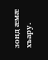зонд æмæ хъару.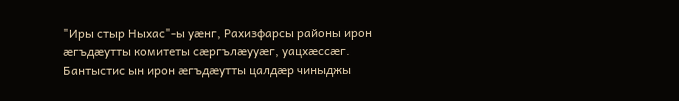"Иры стыр Ныхас"-ы уæнг, Рахизфарсы районы ирон æгъдæутты комитеты сæргълæууæг, уацхæссæг. Бантыстис ын ирон æгъдæутты цалдæр чиныджы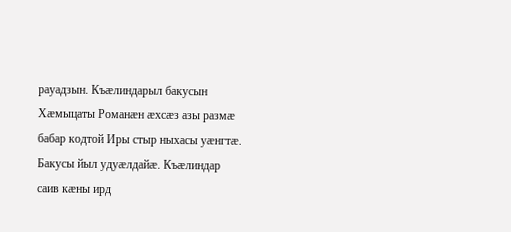рауадзын. Къæлиндарыл бакусын Хæмыцаты Романæн æхсæз азы размæ бабар кодтой Иры стыр ныхасы уæнгтæ. Бакусы йыл удуæлдайæ. Къæлиндар саив кæны ирд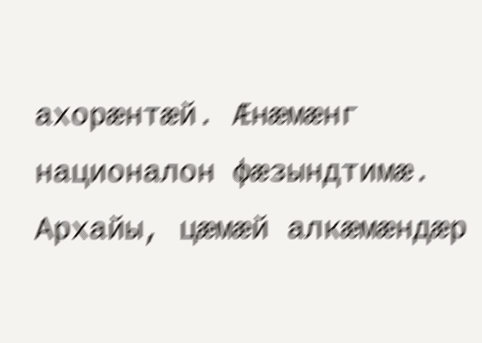ахорæнтæй. Æнæмæнг националон фæзындтимæ. Архайы, цæмæй алкæмæндæр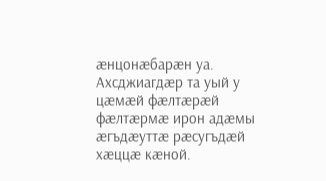æнцонæбарæн уа. Ахсджиагдæр та уый у цæмæй фæлтæрæй фæлтæрмæ ирон адæмы æгъдæуттæ рæсугъдæй хæццæ кæной.